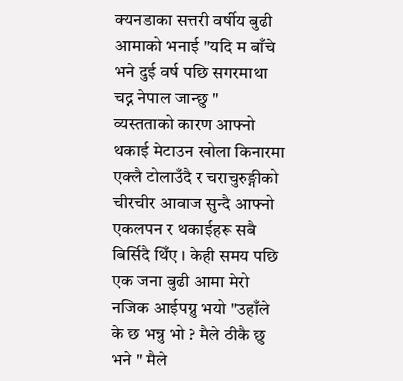क्यनडाका सत्तरी वर्षीय बुढी आमाको भनाई "यदि म बाँचे भने दुई वर्ष पछि सगरमाथा चद्न नेपाल जान्छु "
व्यस्तताको कारण आफ्नो थकाई मेटाउन खोला किनारमा एक्लै टोलाउँदै र चराचुरुङ्गीको चीरचीर आवाज सुन्दै आफ्नो एकलपन र थकाईहरू सबै बिर्सिदै थिँए । केही समय पछि एक जना बुढी आमा मेरो नजिक आईपग्नु भयो "उहाँले के छ भन्नु भो ? मैले ठीकै छु भने " मैले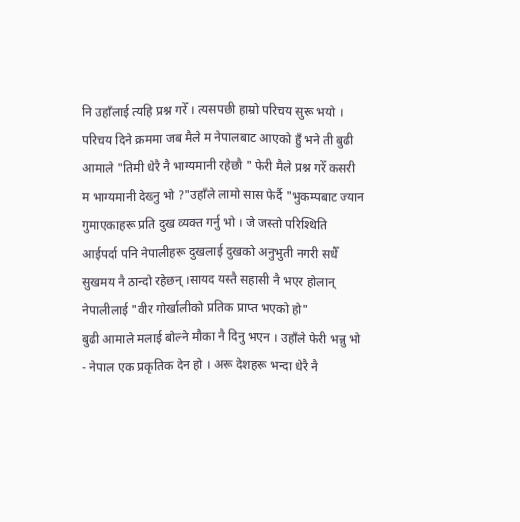नि उहाँलाई त्यहि प्रश्न गरेँ । त्यसपछी हाम्रो परिचय सुरू भयो । परिचय दिने क्रममा जब मैले म नेपालबाट आएको हुँ भने ती बुढी आमाले "तिमी धेरै नै भाग्यमानी रहेछौ " फेरी मैले प्रश्न गरेँ कसरी म भाग्यमानी देख्नु भो ?"उहाँले लामो सास फेर्दै "भुकम्पबाट ज्यान गुमाएकाहरू प्रति दुख व्यक्त गर्नु भो । जे जस्तो परिश्थिति आईपर्दा पनि नेपालीहरू दुखलाई दुखको अनुभुती नगरी सधैँ सुखमय नै ठान्दो रहेछन् ।सायद यस्तै सहासी नै भएर होलान् नेपालीलाई "वीर गोर्खालीको प्रतिक प्राप्त भएको हो"
बुढी आमाले मलाई बोल्ने मौका नै दिनु भएन । उहाँले फेरी भन्नु भो - नेपाल एक प्रकृतिक देन हो । अरू देशहरू भन्दा धेरै नै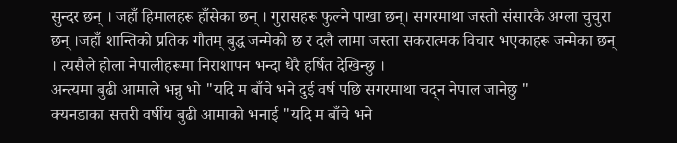सुन्दर छन् । जहाँ हिमालहरू हाँसेका छन् । गुरासहरू फुल्ने पाखा छन्। सगरमाथा जस्तो संसारकै अग्ला चुचुरा छन् ।जहाँ शान्तिको प्रतिक गौतम् बुद्ध जन्मेको छ र दलै लामा जस्ता सकरात्मक विचार भएकाहरू जन्मेका छन् । त्यसैले होला नेपालीहरूमा निराशापन भन्दा धेरै हर्षित देखिन्छु ।
अन्त्यमा बुढी आमाले भन्नु भो "यदि म बाँचे भने दुई वर्ष पछि सगरमाथा चद्न नेपाल जानेछु "
क्यनडाका सत्तरी वर्षीय बुढी आमाको भनाई "यदि म बाँचे भने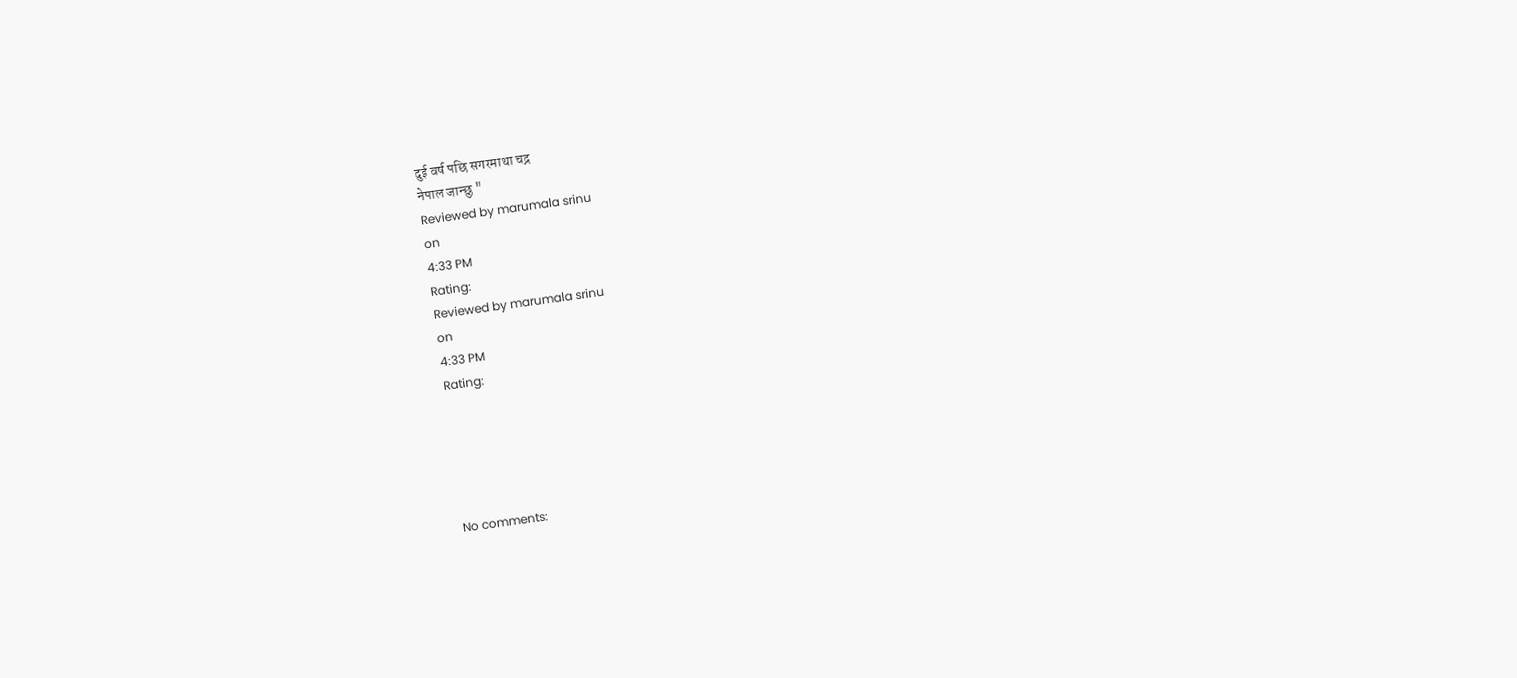दुई वर्ष पछि सगरमाथा चद्न
नेपाल जान्छु "
Reviewed by marumala srinu
on
4:33 PM
Rating:
Reviewed by marumala srinu
on
4:33 PM
Rating:





No comments: